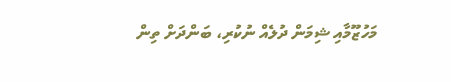މަހުޒޫމާއި ޝިމަން ދުލެއް ނުކުރި، ބަންދަށް ތިން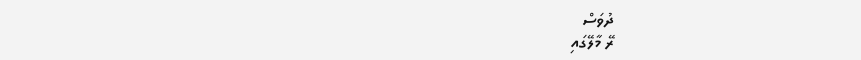ދުވަސް
ރޭ މާލޭގައި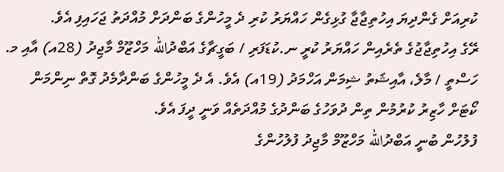ކުރިއަށް ގެންދިޔަ އިހުތިޖާޖާ ގުޅިގެން ހައްޔަރު ކުރި ދެ މީހުންގެ ބަންދަށް މުއްދަތު ޖަހައިފި އެވެ.
ރޭގެ އިހުތިޖާޖުގެ ތެރެއިން ހައްޔަރު ކުރީ ނ.ކުޑަފަރި / ބަގީޗާގެ އަބްދުالله މަހްޒޫމް މާޖިދު (28އ) އާއި މ. ހަސްތީ / މާލެ، އާއިޝަތު ޝިމަން އަހްމަދު (19އ) އެވެ. އެ ދެ މީހުންގެ ބަންދާމެދު ގޮތް ނިންމަން ކޯޓަށް ހާޒިރު ކުރުމުން ތިން ދުވަހުގެ ބަންދުގެ މުއްދަތެއް ވަނީ ދީފަ އެވެ.
ފުލުހުން ބުނީ އަބްދުالله މަހްޒޫމް މާޖިދު ފުލުހުންގެ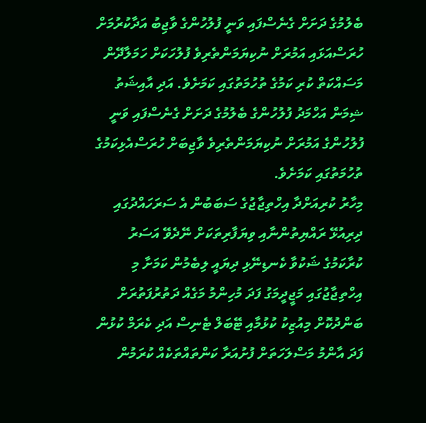ބެލުމުގެ ދަށަށް ގެނެސްފައި ވަނީ ފުލުހުންގެ ވާޖިބު އަދާކުރުމަށް ހުރަސްއަޅައި އަމުރަށް ނުކިޔަމަންތެރިވެ ފުލުހަކަށް ހަމަލާދޭން މަސައްކަތް ކުރި ކަމުގެ ތުހުމަތުގައި ކަމަށެވެ. އަދި އާއިޝަތު ޝިމަން އަހްމަދު ފުލުހުންގެ ބެލުމުގެ ދަށަށް ގެނެސްފައި ވަނީ ފުލުހުންގެ އަމުރަށް ނުކިޔަމަންތެރިވެ ވާޖިބަށް ހުރަސްއެޅިކަމުގެ ތުހުމަތުގައި ކަމަށެވެ.
މިހާރު ކުރިއަށްދާ އިހްތިޖާޖުގެ ސަބަބުން އެ ސަރަހައްދުގައި ދިރިއުޅޭ ރައްޔިތުންނާއި ވިޔަފާރިތަކަށް ނޭދެވޭ އަސަރު ކުރާކަމުގެ ޝަކުވާ ކެނޑިނޭޅި ދިޔައީ ލިބެމުން ކަމަށާ މި އިހްތިޖާޖުގައި މަޖީދީމަގު ފަދަ މުހިންމު މަގެއް ދަތުރުފަތުރަށް ބަންދުކޮށް މިއުޒިކު ކުޅުމާއި ޓޭބަލް ޓެނިސް އަދި ކެރަމް ކުޅުން ފަދަ އާންމު މަސްލަހަތަށް ފުށުއަރާ ކަންތައްތަކެއް ކުރަމުން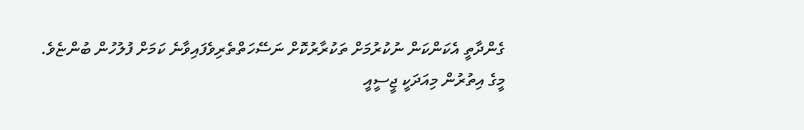ގެންދާތީ އެކަންކަން ނުކުރުމަށް ތަކުރާރުކޮށް ނަސޭހަތްތެރިވެފައިވާނެ ކަމަށް ފުލުހުން ބުންޏެވެ.
މީގެ އިތުރުން މިއަދަކީ ޖީސީއީ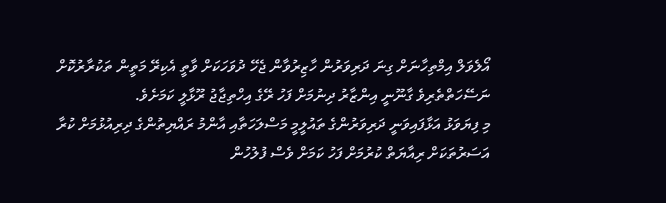އޯލެވަލް އިމްތިހާނަށް ގިނަ ދަރިވަރުން ހާޒިރުވާން ޖެހޭ ދުވަހަކަށް ވާތީ އެކިރޭ މަތީން ތަކުރާރުކޮށް ނަސޭހަތްތެރިވެ ގާނޫނީ އިންޒާރު ދިނުމަށް ފަހު ރޭގެ އިހްތިޖާޖު ރޫޅާލީ ކަމަށެވެ.
މި ފިޔަވަޅު އަޅާފައިވަނީ ދަރިވަރުންގެ ތައުލީމީ މަސްލަހަތާއި އާންމު ރައްޔިތުންގެ ދިރިއުޅުމަށް ކުރާ އަސަރުތަކަށް ރިއާޔަތް ކުރުމަށް ފަހު ކަމަށް ވެސް ފުލުހުން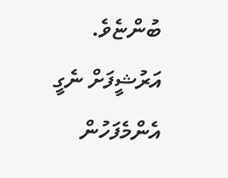ބުންޏެވެ.
އަރުޝީފަށް ނެގީ
އެންމެފަހުން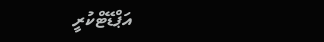އަޕްޑޭޓްކުރީ